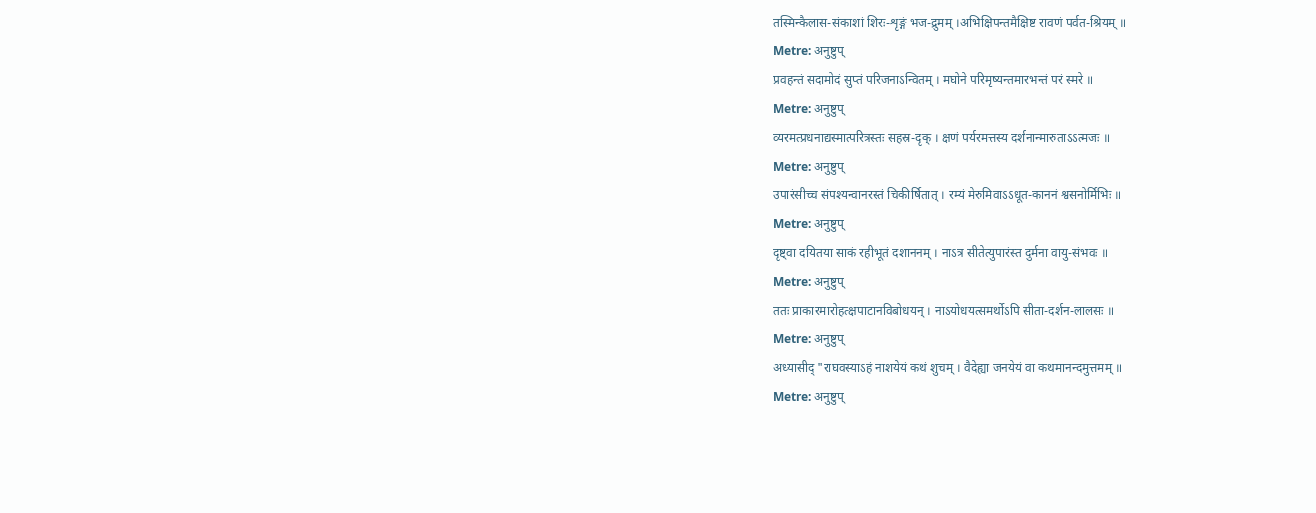तस्मिन्कैलास-संकाशां शिरः-शृङ्गं भज-द्रुमम् ।अभिक्षिपन्तमैक्षिष्ट रावणं पर्वत-श्रियम् ॥
Metre: अनुष्टुप्
प्रवहन्तं सदामोदं सुप्तं परिजनाऽन्वितम् । मघोने परिमृष्यन्तमारभन्तं परं स्मरे ॥
Metre: अनुष्टुप्
व्यरमत्प्रधनाद्यस्मात्परित्रस्तः सहस्र-दृक् । क्षणं पर्यरमत्तस्य दर्शनान्मारुताऽऽत्मजः ॥
Metre: अनुष्टुप्
उपारंसीच्च संपश्यन्वानरस्तं चिकीर्षितात् । रम्यं मेरुमिवाऽऽधूत-काननं श्वसनोर्मिभिः ॥
Metre: अनुष्टुप्
दृष्ट्वा दयितया साकं रहीभूतं दशाननम् । नाऽत्र सीतेत्युपारंस्त दुर्मना वायु-संभवः ॥
Metre: अनुष्टुप्
ततः प्राकारमारोहत्क्षपाटानविबोधयन् । नाऽयोधयत्समर्थोऽपि सीता-दर्शन-लालसः ॥
Metre: अनुष्टुप्
अध्यासीद् "राघवस्याऽहं नाशयेयं कथं शुचम् । वैदेह्या जनयेयं वा कथमानन्दमुत्तमम् ॥
Metre: अनुष्टुप्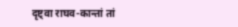दृष्ट्वा राघव-कान्तां तां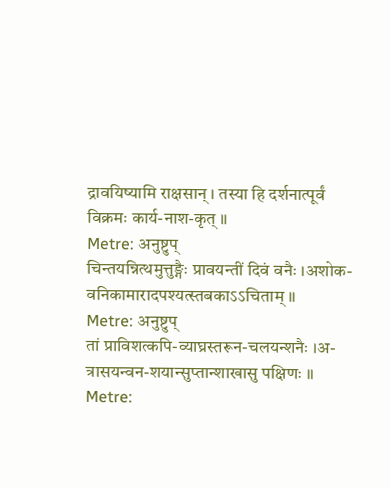द्रावयिष्यामि राक्षसान् । तस्या हि दर्शनात्पूर्वं विक्रमः कार्य-नाश-कृत् ॥
Metre: अनुष्टुप्
चिन्तयन्नित्थमुत्तुङ्गैः प्रावयन्तीं दिवं वनैः ।अशोक-वनिकामारादपश्यत्स्तबकाऽऽचिताम् ॥
Metre: अनुष्टुप्
तां प्राविशत्कपि-व्याघ्रस्तरून-चलयन्शनैः ।अ-त्रासयन्वन-शयान्सुप्तान्शाखासु पक्षिणः ॥
Metre: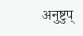अनुष्टुप्